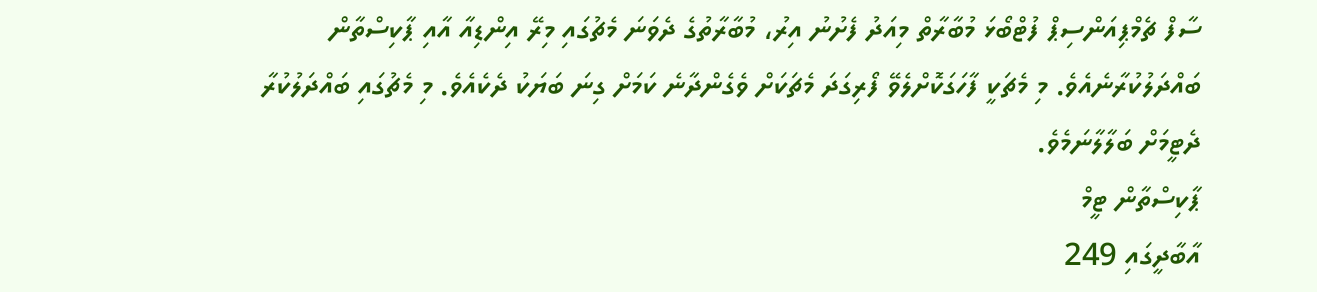ސާފް ޗެމްޕިއަންސިޕް ފުޓްބޯޅަ މުބާރާތް މިއަދު ފެށުނު އިރު، މުބާރާތުގެ ދެވަނަ މެޗުގައި މިރޭ އިންޑިއާ އާއި ޕާކިސްތާން ބައްދަލުކުރާނެއެވެ. މި މެޗަކީ ފާހަގަކޮށްލެވޭ ފޯރިގަދަ މެޗަކަށް ވެގެންދާނެ ކަމަށް ގިނަ ބަޔަކު ދެކެއެވެ. މި މެޗުގައި ބައްދަލުކުރާ ދެޓީމަށް ބަލާލާނަމެވެ.
ޕާކިސްތާން ޓީމް
އާބާދީގައި 249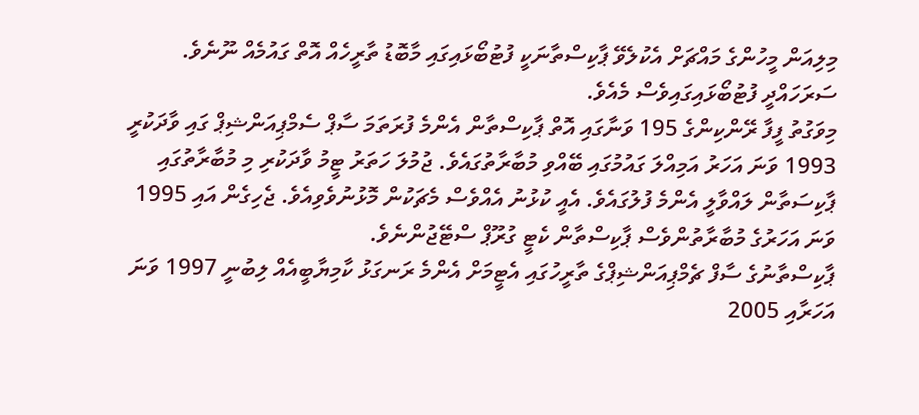މިލިއަން މީހުންގެ މައްޗަށް އެކުލެވޭ ޕާކިސްތާނަކީ ފުޓުބޯޅައިގައި މާބޮޑު ތާރީހެއް އޮތް ގައުމެއް ނޫނެވެ. ސަރަހައްދީ ފުޓުބޯޅައިގައިވެސް މެއެވެ.
މިވަގުތު ފީފާ ރޭންކިންގެ 195 ވަނާގައި އޮތް ޕާކިސްތާން އެންމެ ފުރަތަމަ ސާޕް ސެމްޕިއަންޝިޕް ގައި ވާދަކުރީ 1993 ވަނަ އަހަރު އަމިއްލަ ގައުމުގައި ބޭއްވި މުބާރާތުގައެވެ. ޖުމުލަ ހަތަރު ޓީމު ވާދަކުރި މި މުބާރާތުގައި ޕާކިސަތާން ލައްވާލީ އެންމެ ފުލުގައެވެ. އެއީ ކުޅުނު އެއްވެސް މެޗަކުން މޮޅުނުވެވިއެވެ. ޖެހިގެން އައި 1995 ވަނަ އަހަރުގެ މުބާރާތުންވެސް ޕާކިސްތާން ކެޓީ ގުރޫޕް ސްޓޭޖުންނެވެ.
ޕާކިސްތާނުގެ ސާފް ޗެމްޕިއަންޝިޕްގެ ތާރީހުގައި އެޓީމަށް އެންމެ ރަނގަޅު ކާމިޔާބީއެއް ލިބުނީ 1997 ވަނަ އަހަރާއި 2005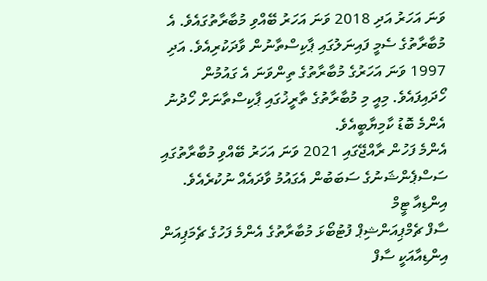ވަނަ އަހަރު އަދި 2018 ވަނަ އަހަރު ބޭއްވި މުބާރާތުގައެވެ. އެ މުބާރާތުގެ ސެމީ ފައިނަލުގައި ޕާކިސްތާނުން ވާދަކުރިއެވެ. އަދި 1997 ވަނަ އަހަރުގެ މުބާރާތުގެ ތިންވަނަ އެ ގައުމުން ހޯދައިފައެވެ. މިއީ މި މުބާރާތުގެ ތާރީޚުގައި ޕާކިސްތާނަށް ހޯދުނު އެންމެ ބޮޑު ކާމިޔާބީއެވެ.
އެންމެ ފަހުން ރާއްޖޭގައި 2021 ވަނަ އަހަރު ބޭއްވި މުބާރާތުގައި ސަސްޕެންޝަނުގެ ސަބަބުން އެގައުމު ވާދައެއް ނުކުރެއެވެ.
އިންޑިއާ ޓީމް
ސާފް ޗެމްޕިއަންޝިޕް ފުޓުބޯޅަ މުބާރާތުގެ އެންމެ ފަހުގެ ޗެމަޕިއަން އިންޑިއާއަކީ ސާފް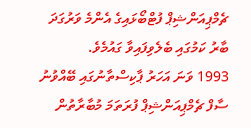ޗެމްޕިއަންޝިޕް ފުޓްބޯޅައިގެ އެންމެ ވަރުގަދަ ބާރު ކަމުގައި ބެލެވިފައިވާ ގައުމެވެ.
1993 ވަނަ އަހަރު ޕާކިސްތާނުގައި ބޭއްވުނު ސާފް ޗެމްޕިއަންޝިޕް ފުރަތަމަ މުބާރާތުން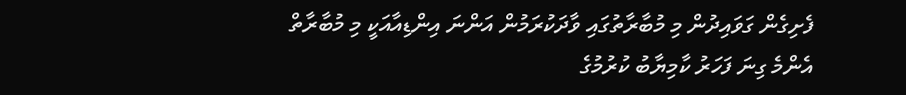ފެށިގެން ގަވައިދުން މި މުބާރާތުގައި ވާދަކުރަމުން އަންނަ އިންޑިއާއަކީ މި މުބާރާތް އެންމެ ގިނަ ފަހަރު ކާމިޔާބު ކުރުމުގެ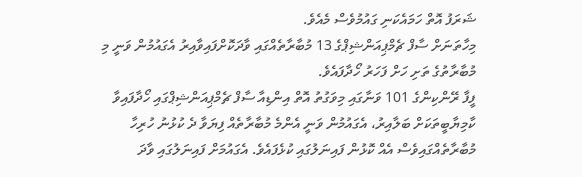ޝަރަފު އޮތް ހަމައެކަނި ގައުމުވެސް މެއެވެ.
މިހާތަނަށް ސާފް ޗެމްޕިއަންޝިޕްގެ 13 މުބާރާތެއްގައި ވާދަކޮށްފައިވާއިރު އެގައުމުން ވަނީ މި މުބާރާތުގެ ތަށި ހަށް ފަހަރު ހޯދާފައެވެ.
ފީފާ ރޭންކިންގެ 101 ވަނާގައި މިވަގުތު އޮތް އިންޑިއާ ސާފް ޗެމްޕިއަންޝިޕްގައި ހޯދާފައިވާ ކާމިޔާބީތަކަށް ބަލާއިރު، އެގައުމުން ވަނީ އެންމެ މުބާރާތެއް ފިޔަވާ ދެ ކުޅުނު ހުރިހާ މުބާރާތެއްގައިވެސް އެއް ކޮޅުން ފައިނަލުގައި ކުޅެފައެވެ. އެގައުމަށް ފައިނަލުގައި ވާދަ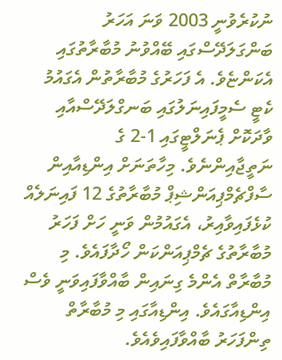ނުކުރެވުނީ 2003 ވަނަ އަހަރު ބަންގަލަދޭސްގައި ބޭއްވުނު މުބާރާތުގައި އެކަންޏެވެ. އެ ފަހަރުގެ މުބާރާތުން އެގައުމު ކެޓީ ސެމީފައިނަލުގައި ބަނގްލަދޭސްއާއި ވާދަކޮށް ޕެނަލްޓީގައި 1-2 ގެ ނަތީޖާއިންނެވެ. މިހާތަނަށް އިންޑިއާއިން ސާފްޗެމްޕިއަންޝިޕް މުބާރާތުގެ 12 ފައިނަލެއް ކުޅެފައިވާއިރު، އެގައުމުން ވަނީ ހަށް ފަހަރު މުބާރާތުގެ ޗެމްޕިއަންކަން ހޯދާފައެވެ. މި މުބާރާތް އެންމެ ގިނައިން ބާއްވާފައިވަނީ ވެސް އިންޑިއާގައެވެ. އިންޑިއާގައި މި މުބާރާތް ތިންފަހަރު ބާއްވާފައިވެއެވެ.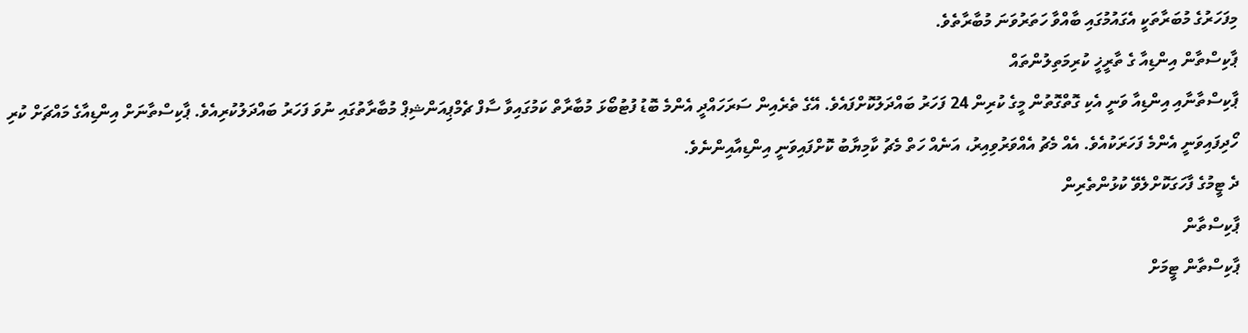މިފަހަރުގެ މުބަރާތަކީ އެގައުމުގައި ބާއްވާ ހަތަރުވަނަ މުބާރާތެވެ.
ޕާކިސްތާން އިންޑިއާ ގެ ތާރީޚީ ކުރިމަތިލުންތައް
ޕާކިސްތާނާއި އިންޑިއާ ވަނީ އެކި ގޮތްގޮތުން މީގެ ކުރިން 24 ފަހަރު ބައްދަލުކޮށްފައެވެ. އޭގެ ތެރެއިން ސަރަހައްދީ އެންމެ ބޮޑު ފުޓުބޯޅަ މުބާރާތް ކަމުގައިވާ ސާފް ޗެމްޕިއަންޝިޕް މުބާރާތުގައި ނުވަ ފަހަރު ބައްދަލުކުރިއެވެ. ޕާކިސްތާނަށް އިންޑިއާގެ މައްޗަށް ކުރި ހޯދިފައިވަނީ އެންމެ ފަހަރަކުއެވެ. އެއް މެޗު އެއްވަރުވިއިރު، އަނެއް ހަތް މެޗު ކާމިޔާބު ކޮށްފައިވަނީ އިންޑިއާއިންނެވެ.
ދެ ޓީމުގެ ފާހަގަކޮށްލެވޭ ކުޅުންތެރިން
ޕާކިސްތާން
ޕާކިސްތާން ޓީމަށް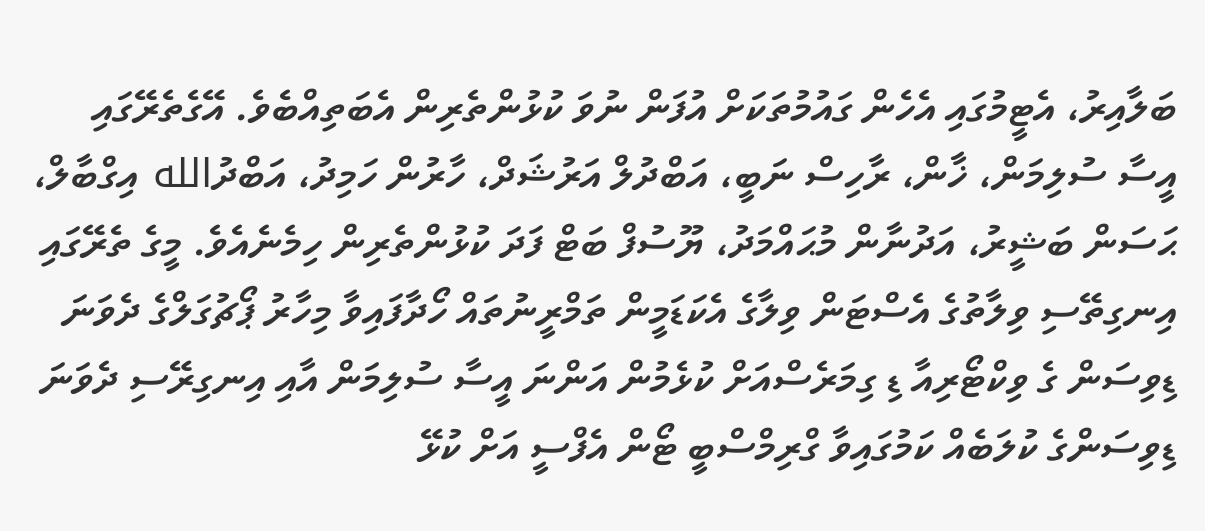ބަލާއިރު، އެޓީމުގައި އެހެން ގައުމުތަކަށް އުފަން ނުވަ ކުޅުންތެރިން އެބަތިއްބެވެ. އޭގެތެރޭގައި އީސާ ސުލިމަން، ޚާން، ރާހިސް ނަބީ، އަބްދުލް އަރުޝަދް، ހާރުން ހަމިދު، އަބްދުالله އިގްބާލް، ޙަސަން ބަޝީރު، އަދުނާން މުޙައްމަދު، ޔޫސުފް ބަޓް ފަދަ ކުޅުންތެރިން ހިމެނެއެވެ. މީގެ ތެރޭގައި އިނގިތޭސި ވިލާތުގެ އެސްޓަން ވިލާގެ އެކަޑަމީން ތަމްރީނުތައް ހޯދާފައިވާ މިހާރު ޕޯޗުގަލްގެ ދެވަނަ ޑިވިސަން ގެ ވިކްޓޯރިއާ ޑި ގިމަރެސްއަށް ކުޅެމުން އަންނަ އީސާ ސުލިމަން އާއި އިނގިރޭސި ދެވަނަ ޑިވިސަންގެ ކުލަބެއް ކަމުގައިވާ ގްރިމްސްބީ ޓޯން އެފްސީ އަށް ކުޅޭ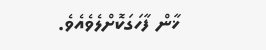ޚާން ފާހަގަކޮށްލެވެއެވެ.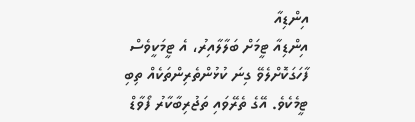އިންޑިއާ
އިންޑިއާ ޓީމަށް ބަލާލާއިރު، އެ ޓީމަކީވެސް ފާހަގަކޮށްލެވޭ ގިނަ ކުޅުންތެރިންތަކެއް ތިބި ޓީމެކެވެ. އޭގެ ތެރޭވައި ތަޖުރިބާކާރު ފޯވާޑް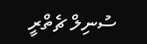ސުނިލް ޗެތްރީ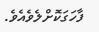ފާހަގަކޮށްލެވެއެވެ.